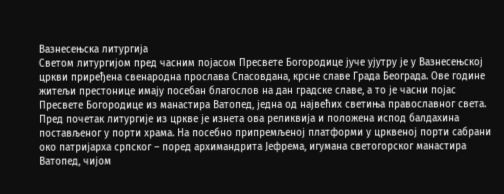Вазнесењска литургија
Светом литургијом пред часним појасом Пресвете Богородице јуче ујутру је у Вазнесењској цркви приређена свенародна прослава Спасовдана, крсне славе Града Београда. Ове године житељи престонице имају посебан благослов на дан градске славе, а то је часни појас Пресвете Богородице из манастира Ватопед, једна од највећих светиња православног света.
Пред почетак литургије из цркве је изнета ова реликвија и положена испод балдахина постављеног у порти храма. На посебно припремљеној платформи у црквеној порти сабрани око патријарха српског – поред архимандрита Јефрема, игумана светогорског манастира Ватопед, чијом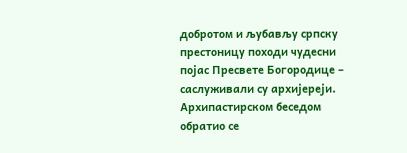добротом и љубављу српску престоницу походи чудесни појас Пресвете Богородице – саслуживали су архијереји.
Архипастирском беседом обратио се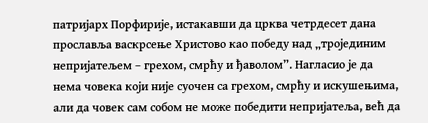патријарх Порфирије, истакавши да црква четрдесет дана прославља васкрсење Христово као победу над „тројединим непријатељем – грехом, смрћу и ђаволом”. Нагласио је да нема човека који није суочен са грехом, смрћу и искушењима, али да човек сам собом не може победити непријатеља, већ да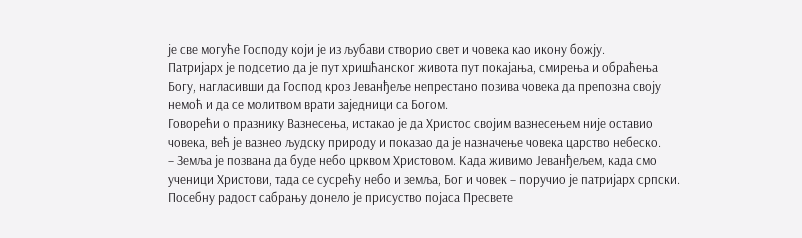је све могуће Господу који је из љубави створио свет и човека као икону божју.
Патријарх је подсетио да је пут хришћанског живота пут покајања, смирења и обраћења Богу, нагласивши да Господ кроз Јеванђеље непрестано позива човека да препозна своју немоћ и да се молитвом врати заједници са Богом.
Говорећи о празнику Вазнесења, истакао је да Христос својим вазнесењем није оставио човека, већ је вазнео људску природу и показао да је назначење човека царство небеско.
– Земља је позвана да буде небо црквом Христовом. Када живимо Јеванђељем, када смо ученици Христови, тада се сусрећу небо и земља, Бог и човек – поручио је патријарх српски.
Посебну радост сабрању донело је присуство појаса Пресвете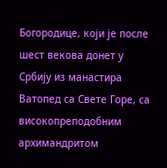Богородице, који је после шест векова донет у Србију из манастира Ватопед са Свете Горе, са високопреподобним архимандритом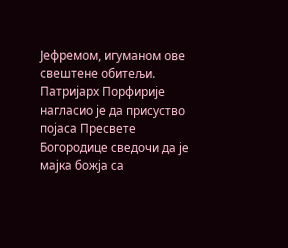Јефремом, игуманом ове свештене обитељи. Патријарх Порфирије нагласио је да присуство појаса Пресвете Богородице сведочи да је мајка божја са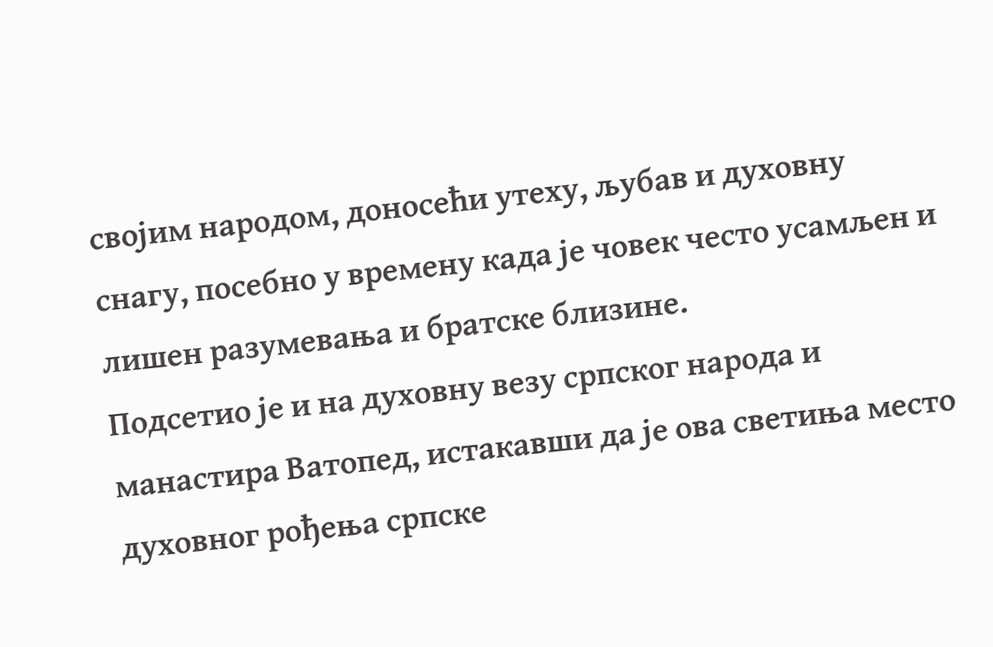својим народом, доносећи утеху, љубав и духовну снагу, посебно у времену када је човек често усамљен и лишен разумевања и братске близине.
Подсетио је и на духовну везу српског народа и манастира Ватопед, истакавши да је ова светиња место духовног рођења српске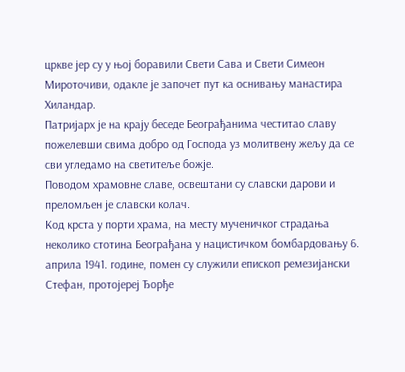цркве јер су у њој боравили Свети Сава и Свети Симеон Мироточиви, одакле је започет пут ка оснивању манастира Хиландар.
Патријарх је на крају беседе Београђанима честитао славу пожелевши свима добро од Господа уз молитвену жељу да се сви угледамо на светитеље божје.
Поводом храмовне славе, освештани су славски дарови и преломљен је славски колач.
Код крста у порти храма, на месту мученичког страдања неколико стотина Београђана у нацистичком бомбардовању 6. априла 1941. године, помен су служили епископ ремезијански Стефан, протојереј Ђорђе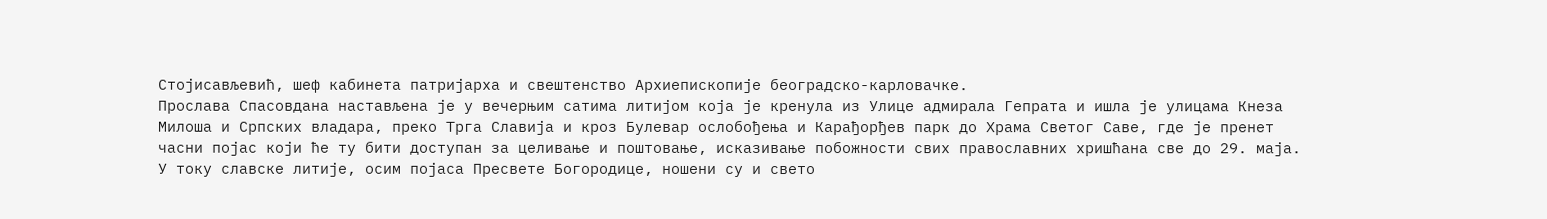Стојисављевић, шеф кабинета патријарха и свештенство Архиепископије београдско-карловачке.
Прослава Спасовдана настављена је у вечерњим сатима литијом која је кренула из Улице адмирала Гепрата и ишла је улицама Кнеза Милоша и Српских владара, преко Трга Славија и кроз Булевар ослобођења и Карађорђев парк до Храма Светог Саве, где је пренет часни појас који ће ту бити доступан за целивање и поштовање, исказивање побожности свих православних хришћана све до 29. маја.
У току славске литије, осим појаса Пресвете Богородице, ношени су и свето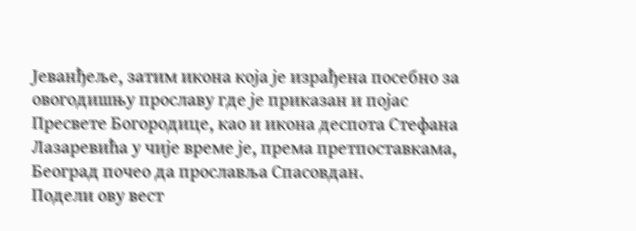Јеванђеље, затим икона која је израђена посебно за овогодишњу прославу где је приказан и појас Пресвете Богородице, као и икона деспота Стефана Лазаревића у чије време је, према претпоставкама, Београд почео да прославља Спасовдан.
Подели ову вест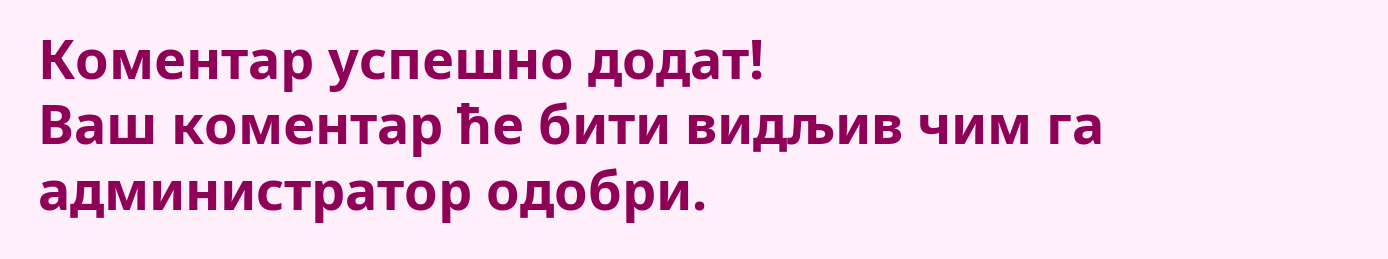Комeнтар успeшно додат!
Ваш комeнтар ћe бити видљив чим га администратор одобри.